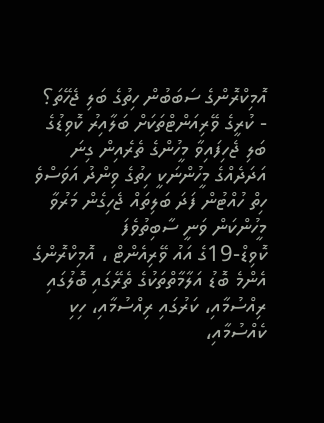އޮމިކްރޮންގެ ސަބަބުން ހިތުގެ ބަލި ޖެހޭތަ؟
- ކުރީގެ ވޭރިއަންޓްތަކަށް ބަލާއިރު ކޮވިޑުގެ ބަލި ޖެހިފައިވާ މީހުންގެ ތެރެއިން ގިނަ އަދަދެއްގެ މީހުންނަކީ ހިތުގެ ވިންދު އަވަސްވެ ހިތް ހުއްޓުން ފަދަ ބަލިތައް ޖެހިގެން މަރުވާ މީހުންކަން ވަނީ ސާބިތުވެފަ
ކޮވިޑް-19ގެ އައު ވޭރިއެންޓް ، އޮމިކްރޮންގެ އެންމެ ބޮޑު އަލާމާތްތަކުގެ ތެރޭގައި ބޮލުގައި ރިއްސުމާއި، ކަރުގައި ރިއްސުމާއި، ހިކި ކެއްސުމާއި،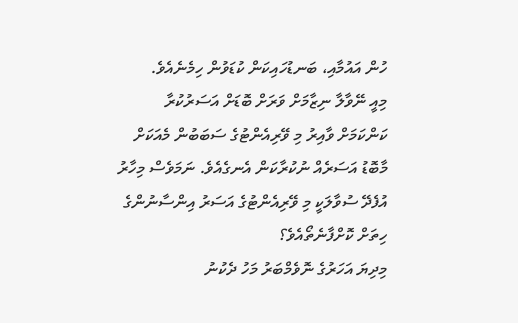ހުން އައުމާއި، ބަނޑުހައިކަން ކުޑަވުން ހިމެނެއެވެ.
މިއީ ނޭވާލާ ނިޒާމަށް ވަރަށް ބޮޑަށް އަސަރުކުރާ ކަންކަމަށް ވާއިރު މި ވޭރިއެންޓުގެ ސަބަބުން މެއަކަށް މާބޮޑު އަސަރެއް ނުކުރާކަން އެނގެއެވެ. ނަމަވެސް މިހާރު އުފެދޭ ސުވާލަކީ މި ވޭރިއެންޓުގެ އަސަރު އިންސާނުންގެ ހިތަށް ކޮށްފާނެތޯއެވެ؟
މިދިޔަ އަހަރުގެ ނޮވެމްބަރު މަހު ދެކުނު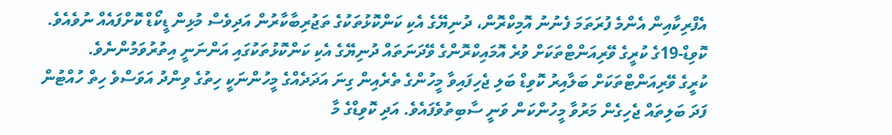އެފްރިކާއިން އެންމެ ފުރަތަމަ ފެނުނު އޮމިކްރޮން، ދުނިޔޭގެ އެކި ކަންކޮޅުތަކުގެ ތަޖުރިބާކާރުން އަދިވެސް މުޅިން ޑީކޯޑް ކޮށްފައެއް ނުވެއެވެ. ކޮވިޑް-19ގެ ކުރީގެ ވޭރިއަންޓްތަކަށް ވުރެ އޮމައިކްރޮންގެ ވޭދަނަތައް ދުނިޔޭގެ އެކި ކަންކޮޅުތަކުގައި އަންނަނީ އިތުރުވަމުންނެވެ.
ކުރީގެ ވޭރިއަންޓްތަކަށް ބަލާއިރު ކޮވިޑް ބަލި ޖެހިފައިވާ މީހުންގެ ތެރެއިން ގިނަ އަދަދެއްގެ މީހުންނަކީ ހިތުގެ ވިންދު އަވަސްވެ ހިތް ހުއްޓުން ފަދަ ބަލިތައް ޖެހިގެން މަރުވާ މީހުންކަން ވަނީ ސާބިތުވެފައެވެ. އަދި ކޮވިޑްގެ މާ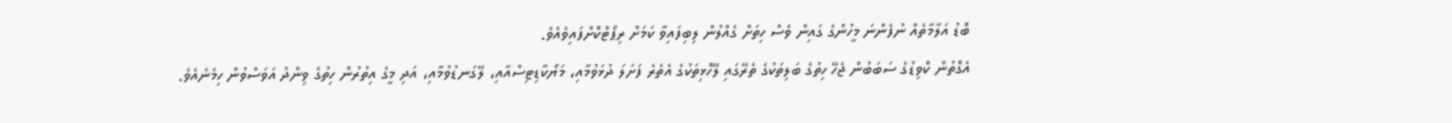ބޮޑު އަލާމާތެއް ނުފެންނަ މީހުންގެ ގައިން ވެސް ހިތަށް ގެއްލުން ލިބިފައިވާ ކަމަށް ރިޕޯޓްކޮށްފައިވެއެވެ.
އެގޮތުން ކޮވިޑުގެ ސަބަބުން ޖެހޭ ހިތުގެ ބަލިތަކުގެ ތެރޭގައި ލޭހޮޅިތަކުގެ އެތެރެ ފަށަލަ ދުޅަވުމާއި، މަޔޯކާޑިޓިސްއާއި، ލޭގަނޑުވުމާއި، އަދި މީގެ އިތުރުން ހިތުގެ ވިންދު އަވަސްވުން ހިމެނެއެވެ.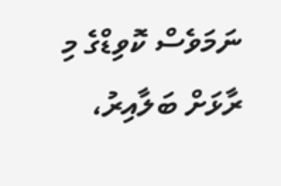ނަމަވެސް ކޮވިޑްގެ މި ރާޅަށް ބަލާއިރު،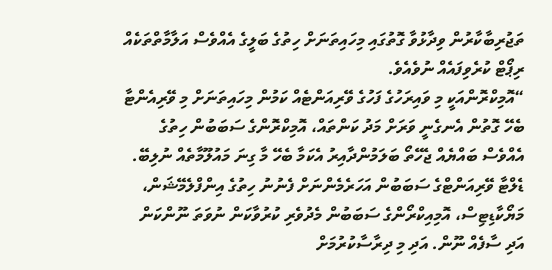ތަޖުރިބާކާރުން ވިދާޅުވާ ގޮތުގައި މިހައިތަނަށް ހިތުގެ ބަލީގެ އެއްވެސް އަލާމާތްތަކެއް ރިޕޯޓް ކުރެވިފައެއް ނުވެއެވެ.
“އޮމިކްރޮންއަކީ މި ވައިރަހުގެ ފަހުގެ ވޭރިއަންޓެއް ކަމުން މިހައިތަނަށް މި ވޭރިއެންޓާ ބެހޭ ގޮތުން އެނގެނީ ވަރަށް މަދު ކަންތައް، އޮމިކްރޮންގެ ސަބަބުން ހިތުގެ އެއްވެސް ބައްޔެއް ޖެހޭތޯ ބަލަމުންދާއިރު އެކަމާ ބެހޭ މާ ގިނަ މައުލޫމާތެއް ނުލިބޭ. ޑެލްޓާ ވޭރިއަންޓްގެ ސަބަބުން އަހަރެމެންނަށް ފެނުނު ހިތުގެ އިންފްލެމޭޝަން، މަޔޯކާޑިޓިސް، އޮމިއިކްރޯންގެ ސަބަބުން މެދުވެރި ކުރުވާކަން ނުވަތަ ނޫންކަން އަދި ސާފެއް ނޫން. އަދި މި ދިރާސާކުރުމަށް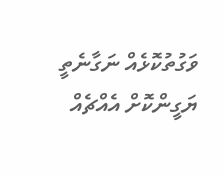ވަގުތުކޮޅެއް ނަގާނެތީ ޔަގީންކޮށް އެއްޗެއް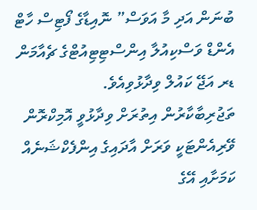ބުނަން އަދި މާ އަވަސް” ނޮއިޑާގެ ފޯޓިސް ހާޓް އެންޑް ވަސްކިއުލާ އިންސްޓިޓިއުޓްގެ ޗެއާމަން ޑރ އަޖޭ ކައުލް ވިދާޅުވިއެވެ.
ތަޖުރިބާކާރުން އިތުރަށް ވިދާޅުވީ އޮމިކްރޮން ވޭރިއެންޓަކީ ވަރަށް އާދައިގެ އިންފެކްޝަނެއް ކަމަށާއި އޭގެ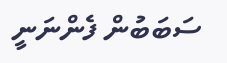ސަބަބުން ފެންނަނީ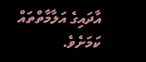އާދައިގެ އަލާމާތްތައް ކަމަށެވެ.